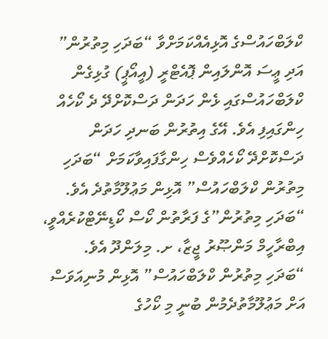ކްލަބްހައުސްގެ އޮޅިއެއްކަމަށްވާ “ބަދަހި މިތުރުން” އަދި ޢީސަ އޮންލައިން ޕޮއެޓްރީ (އީއޯޕީ) ގުޅިގެން ކްލަބްހައުސްގައި ޅެން ހަދަން ދަސްކޮށްދޭ ދެ ކޯހެއް ހިންގައިފި އެވެ. އޭގެ އިތުރުން ބަނދި ހަދަން ދަސްކޮށްދޭ ކޯހެއްވެސް ހިންގާފައިވާކަމަށް “ބަދަހި މިތުރުން ކްލަބްހައުސް” އޮޅިން މަޢުލޫމާތުދެ އެވެ.
“ބަދަހި މިތުރުން”ގެ ފަރާތުން ކޯސް ކޯޑިނޭޓްކުރެއްވީ، އިބްރާހީމް މަންޞޫރު ޖީޒާ، ށ. މިލަންދޫ އެވެ.
“ބަދަހި މިތުރުން ކްލަބްހައުސް” އޮޅިން މުނިއަވަސް އަށް މަޢުލޫމާތުދެމުން ބުނީ މި ކޯހުގެ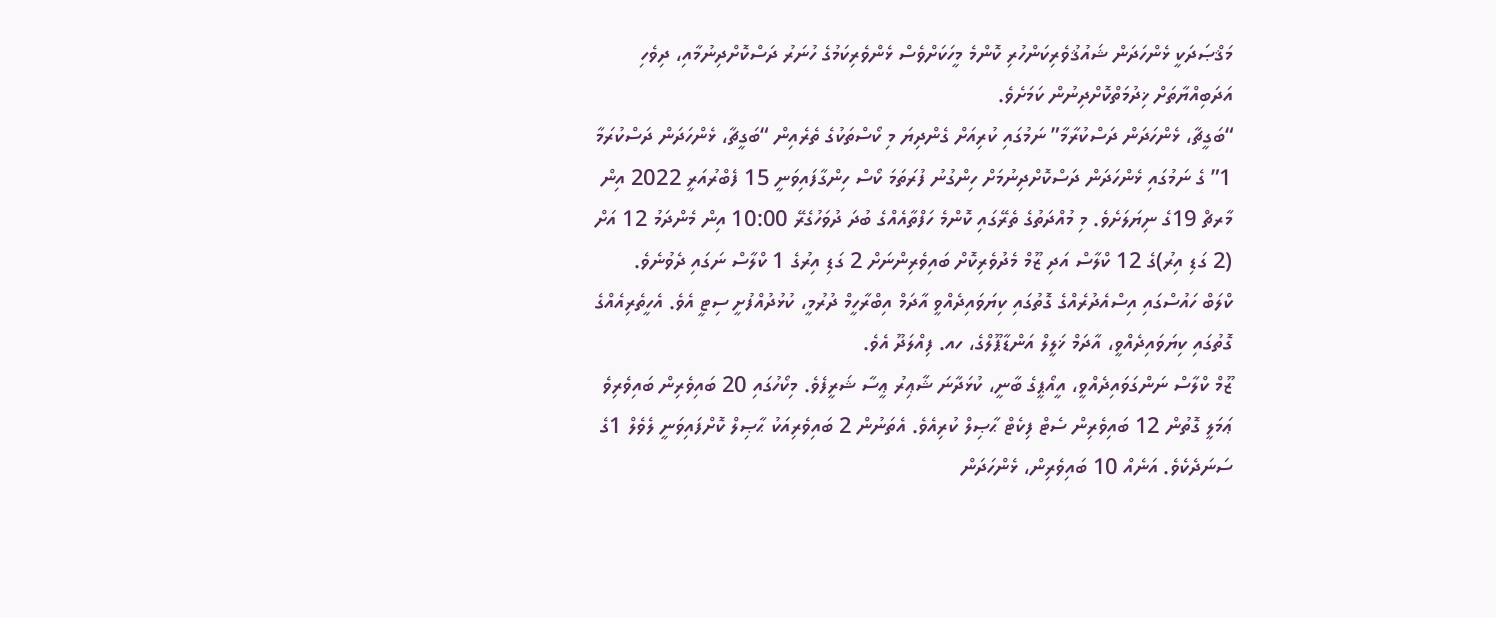މަޤްޞަދަކީ ޅެންހަދަން ޝައުޤުވެރިކަންހުރި ކޮންމެ މީހަކަށްވެސް ޅެންވެރިކަމުގެ ހުނަރު ދަސްކޮށްދިނުމާއި، ދިވެހި އަދަބިއްޔާތަށް ޚިދުމަތްކޮށްދިނުން ކަމަށެވެ.
“ބަގީޗާ، ޅެންހަދަން ދަސްކުރާމާ” ނަމުގައި ކުރިއަށް ގެންދިޔަ މި ކޯސްތަކުގެ ތެރެއިން “ބަގީޗާ، ޅެންހަދަން ދަސްކުރަމާ 1” ގެ ނަމުގައި ޅެންހަދަން ދަސްކޮށްދިނުމަށް ހިންގުނު ފުރަތަމަ ކޯސް ހިންގާފައިވަނީ 15 ފެބްރުއަރީ 2022 އިން މާރޗް 19ގެ ނިޔަލަށެވެ. މި މުއްދަތުގެ ތެރޭގައި ކޮންމެ ހަފްތާއެއްގެ ބުދަ ދުވަހުގެރޭ 10:00 އިން މެންދަމު 12 އަށް (2 ގަޑި އިރު)ގެ 12 ކްލާސް އަދި ޒޫމް މެދުވެރިކޮށް ބައިވެރިންނަށް 2 ގަޑި އިރުގެ 1 ކްލާސް ނަގައި ދެވުނެވެ.
ކްލަބް ހައުސްގައި އިސްއެދުރެއްގެ ގޮތުގައި ކިޔަވައިދެއްވީ އާދަމް އިބްރާހީމް ދުރުމީ، ކުޅުދުއްފުށީ ސިޓީ އެވެ. އެހީތެރިއެއްގެ ގޮތުގައި ކިޔަވައިދެއްވީ، އާދަމް ޚަލީލް އަންޑާޕޫލްގެ، ހއ. ފިއްލަދޫ އެވެ.
ޒޫމް ކްލާސް ނަންގަވައިދެއްވީ، އީއޯޕީގެ ބާނީ، ކުޅަދާނަ ޝާޢިރު ޢީސާ ޝަރީފެވެ. މިކޯހުގައި 20 ބައިވެރިން ބައިވެރިވެ ޢަމަލީ ގޮތުން 12 ބައިވެރިން ސެޓް ފިކެޓް ޙާޞިލް ކުރިއެވެ. އެތަނުން 2 ބައިވެރިއަކު ޙާޞިލް ކޮށްފައިވަނީ ލެވެލް 1ގެ ސަނަދެކެވެ. އަނެއް 10 ބައިވެރިން، ޅެންހަދަން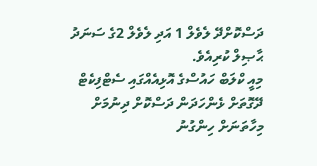ދަސްކޮށްދޭ ލެވެލް 1 އަދި ލެވެލް 2ގެ ސަނަދު ޙާޞިލް ކުރިއެވެ.
މިއީ ކްލަބް ހައުސްގެ އޮޅިއެއްގައި ސެޓްފިކެޓް ދޭގޮތަށް ޅެންހަދަން ދަސްކޮށް ދިނުމަށް މިހާތަނަށް ހިންގުނު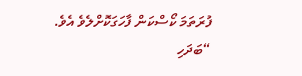ފުރަތަމަ ކޯސްކަން ފާހަގަކޮށްލެވެ އެވެ.
“ބަދަހި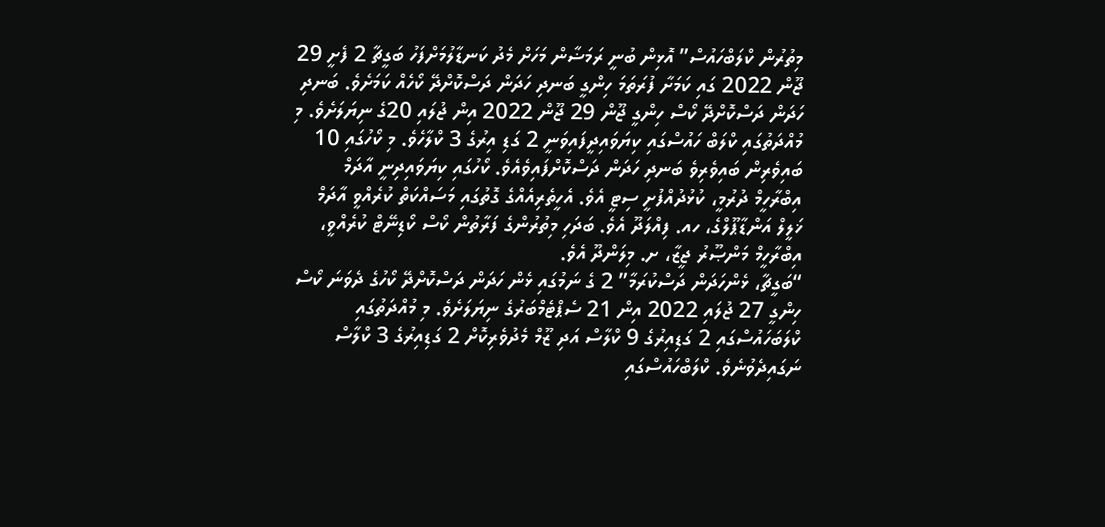މިތުރުން ކްލަބްހައުސް” އޮޅިން ބުނީ ރަމަޟާން މަހަށް މެދު ކަނޑާލުމަށްފަހު ބަގީޗާ 2 ފެށީ 29 ޖޫން 2022 ގައި ކަމަށާ ފުރަތަމަ ހިންގީ ބަނދި ހަދަން ދަސްކޮށްދޭ ކޯހެއް ކަމަށެވެ. ބަނދި ހަދަން ދަސްކޮށްދޭ ކޯސް ހިންގީ ޖޫން 29 ޖޫން 2022 އިން ޖުލައި 20ގެ ނިޔަލަށެވެ. މި މުއްދަތުގައި ކްލަބް ހައުސްގައި ކިޔަވައިދީފައިވަނީ 2 ގަޑި އިރުގެ 3 ކްލާހެވެ. މި ކޯހުގައި 10 ބައިވެރިން ބައިވެރިވެ ބަނދި ހަދަން ދަސްކޮށްފައިވެއެވެ. ކޯހުގައި ކިޔަވައިދިނީ އާދަމް އިބްރާހީމް ދުރުމީ، ކުޅުދުއްފުށީ ސިޓީ އެވެ. އެހީތެރިއެއްގެ ގޮތުގައި މަސައްކަތް ކުރެއްވީ އާދަމް ޚަލީލް އަންޑާޕޫލްގެ، ހއ. ފިއްލަދޫ އެވެ. ބަދަހި މިތުރުންގެ ފަރާތުން ކޯސް ކޯޑިނޭޓް ކުރެއްވީ، އިބްރާހީމް މަންޞޫރު ޖީޒާ، ށ. މިލަންދޫ އެވެ.
“ބަގީޗާ، ޅެންހަދަން ދަސްކުރަމާ” 2 ގެ ނަމުގައި ޅެން ހަދަން ދަސްކޮށްދޭ ކޯހުގެ ދެވަނަ ކޯސް ހިންގީ 27 ޖުލައި 2022 އިން 21 ސެޕްޓެމްބަރުގެ ނިޔަލަށެވެ. މި މުއްދަތުގައި ކްލަބަހައުސްގައި 2 ގަޑިއިރުގެ 9 ކްލާސް އަދި ޒޫމް މެދުވެރިކޮށް 2 ގަޑިއިރުގެ 3 ކްލާސް ނަގައިދެވުނެވެ. ކްލަބްހައުސްގައި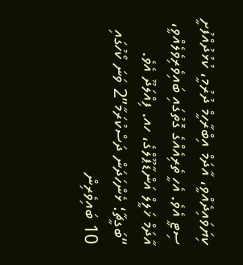ކިޔަވައިދެއްވީ، އާދަމް އިބްރާހީމް ދުރުމީ، ކުޅުދުއްފުށީ ސިޓީ އެވެ. އެހީ ތެރިއެއްގެ ގޮތުގައި ބައިވެރިވެލެއްވީ، އާދަމް ޚަލީލް އަންޑާޕޫލްގެ، ހއ. ފިއްލަދޫ އެވެ.
“ބަގީޗާ؛ ޅެންހަދަން ދަސްކުރަމާ”2 ވަނަ ކޯހުގައި 10 ބައިވެރިން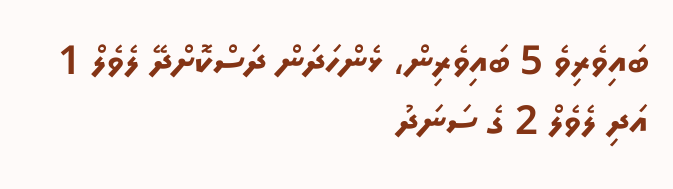ބައިވެރިވެ 5 ބައިވެރިން، ޅެންހަދަން ދަސްކޮށްދޭ ލެވެލް 1 އަދި ލެވެލް 2 ގެ ސަނަދު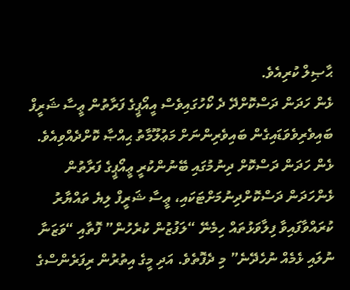ޙާޞިލް ކުރިއެވެ.
ޅެން ހަދަން ދަސްކޮށްދޭ ދެ ކޯހުގައިވެސް އީއޯޕީގެ ފަރާތުން ޢީސާ ޝަރީފް ބައިވެރިވެވަޑައިގެން ބައިވެރިންނަށް މަޢުލޫމާތު ޙިއްޞާ ކޮށްދެއްވިއެވެ. ޅެން ހަދަން ދަސްކޮށް ދިނުމުގައި ބޭނުންކުރީ ޢީއޯޕީގެ ފަރާތުން ޅެންހަދަން ދަސްކޮށްދިނުމަށްޓަކައި، ޢީސާ ޝަރީފް ލިޔެ ތައްޔާރު ކުރައްވާފައިވާ ފިލާވަޅުތައް ހިމެނޭ “ލަފުޒުން ކުރެހުން” ފޮތާއި “ވަޒަނާ ނުލައި ޅެމެއް ނުހެދޭނެ” މި ދެފޮތެވެ. އަދި މީގެ އިތުރުން ރިފަރެންސްގެ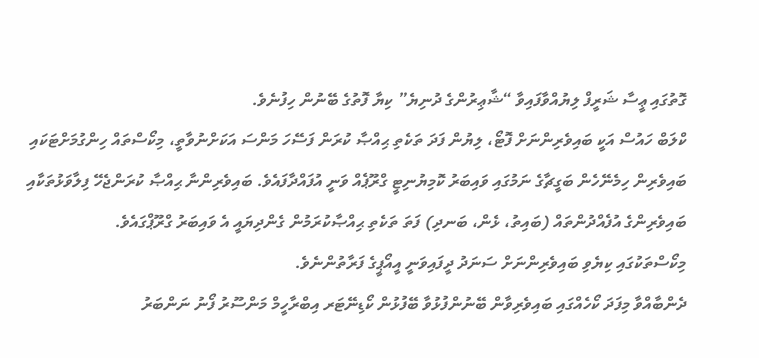ގޮތުގައި ޢީސާ ޝަރީފް ލިޔުއްވާފައިވާ “ޝާޢިރުންގެ ދުނިޔެ” ކިޔާ ފޮތުގެ ބޭނުން ހިފުނެވެ.
ކްލަބް ހައުސް އަކީ ބައިވެރިންނަށް ފޮޓޯ، ލިޔުން ފަދަ ތަކެތި ޙިއްޞާ ކުރަން ފަސޭހަ މަންސަ އަކަށްނުވާތީ، މިކޯސްތައް ހިންގުމަށްޓަކައި ބައިވެރިން ހިމެނޭހެން ބަގީޗާގެ ނަމުގައި ވައިބަރު ކޮމިޔުނިޓީ ގްރޫޕެއް ވަނީ އުފައްދާފައެވެ. ބައިވެރިންނާ ޙިއްޞާ ކުރަންޖެހޭ ފިލާވަޅުތަކާއި ބައިވެރިންގެ އުފެއްދުންތައް (ބައިތު، ޅެން، ބަނދި) ފަތަ ތަކެތި ޙިއްޞާކުރަމުން ގެންދިޔައީ އެ ވައިބަރު ގްރޫޕްގައެވެ.
މިކޯސްތަކުގައި ކިޔެވި ބައިވެރިންނަށް ސަނަދު ދީފައިވަނީ އީއޯޕީގެ ފަރާތުންނެވެ.
ދެންބާއްވާ މިފަދަ ކޯހެއްގައި ބައިވެރިވާން ބޭނުންފުޅުވާ ބޭފުޅުން ކޯޑިނޭޓަރ އިބްރާހީމް މަންސޫރު ފޯނު ނަންބަރު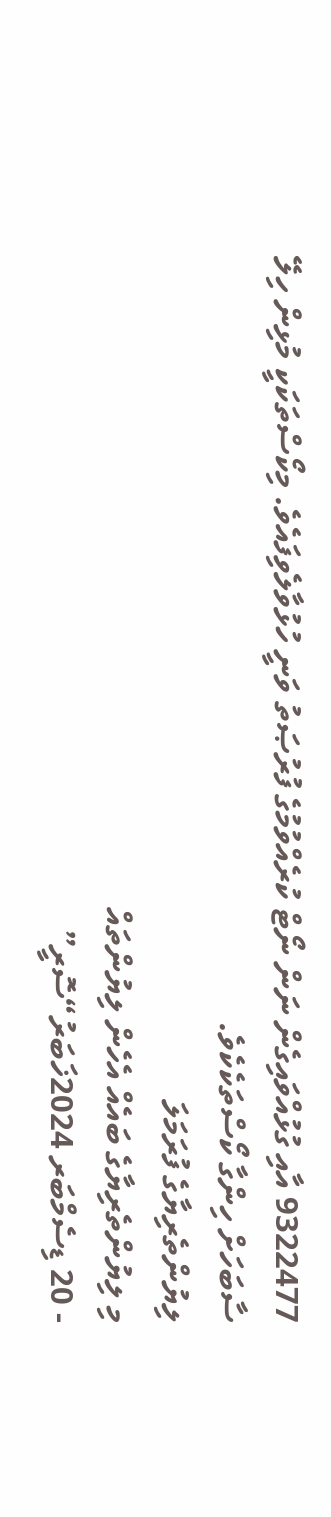9322477 އާއި ގުޅުއްވައިގެން ނަން ނޯޓް ކުރެއްވުމުގެ ފުރުޞަތު ވަނީ ހުޅުވާލެވިފައެވެ. މިކޯސްތަކަކީ މުޅިން ހިލޭ ސާބަހަށް ހިންގާ ކޯސްތަކެކެވެ.
ލިޔުންތެރިޔާގެ ފުރަމަލަ
މި ލިޔުންތެރިޔާގެ ބައެއް އެހެން ލިޔުންތައް
- 20 ޑިސެމްބަރ 2024ޚަބަރު“ސޮރީ”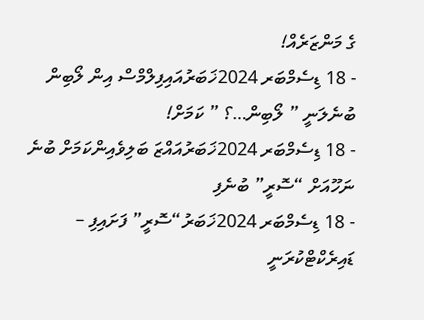ގެ މަންޒަރެއް!
- 18 ޑިސެމްބަރ 2024ޚަބަރުއައިފިލްމްސް އިން ލޯބިން ބުނެލަނީ ” ލޯބިން…؟ ” ކަމަށް!
- 18 ޑިސެމްބަރ 2024ޚަބަރުއައްޒަ ބަލިވެއިންކަމަށް ބުނެ ނަހޫއަށް “ސޮރީ” ބުނެފި
- 18 ޑިސެމްބަރ 2024ޚަބަރު“ސޮރީ” ފަށައިފި – ޑައިރެކްޓްކުރަނީ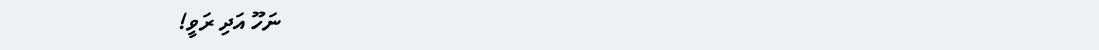ނަހޫ އަދި ރަވީ!